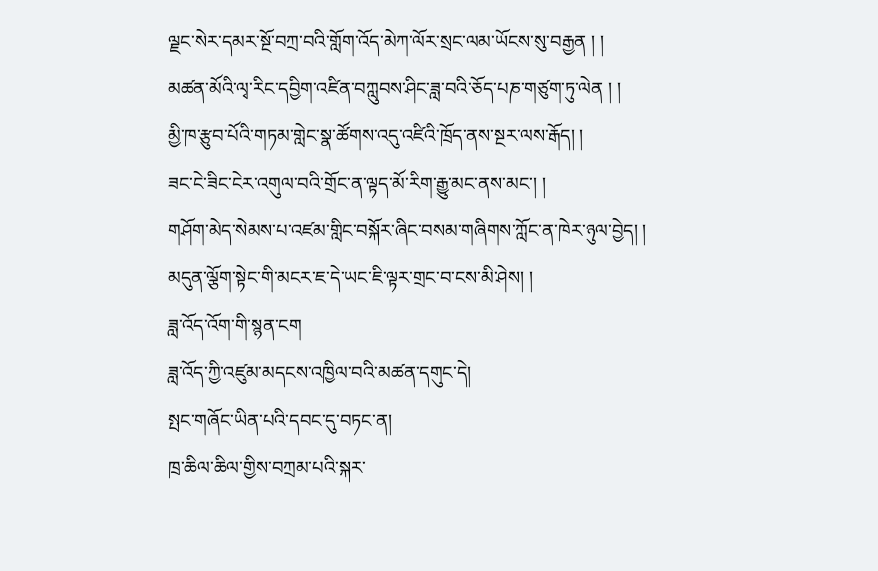ལྗང་སེར་དམར་སྔོ་བཀྲ་བའི་གློག་འོད་མེཀ་ལོར་སྲང་ལམ་ཡོངས་སུ་བརྒྱན ། །
མཚན་མོའི་ལྭ་རིང་དབྱིག་འཛིན་བཀླུབས་ཤིང་ཟླ་བའི་ཅོད་པཎ་གཙུག་ཏུ་ལེན ། །
མྱི་ཁ་རྩུབ་པོའི་གཏམ་གླེང་སྣ་ཚོགས་འདུ་འཛིའི་ཁྲོད་ནས་སྔར་ལས་རྒོད། །
ཟང་ངེ་ཟིང་ངེར་འགུལ་བའི་གྲོང་ན་ལྟད་མོ་རིག་རྒྱུ་མང་ནས་མང་། །
གཤོག་མེད་སེམས་པ་འཛམ་གླིང་བསྐོར་ཞིང་བསམ་གཞིགས་ཀློང་ན་ཁེར་ཉུལ་བྱེད། །
མདུན་ལྕོག་སྟེང་གི་མངར་ཇ་དེ་ཡང་ཇི་ལྟར་གྲང་བ་ངས་མི་ཤེས། །
ཟླ་འོད་འོག་གི་སྙན་ངག
ཟླ་འོད་ཀྱི་འཛུམ་མདངས་འཁྱིལ་བའི་མཚན་དགུང་དེ།
སྤང་གཞོང་ཡིན་པའི་དབང་དུ་བཏང་ན།
ཁྲ་ཆིལ་ཆིལ་གྱིས་བཀྲམ་པའི་སྐར་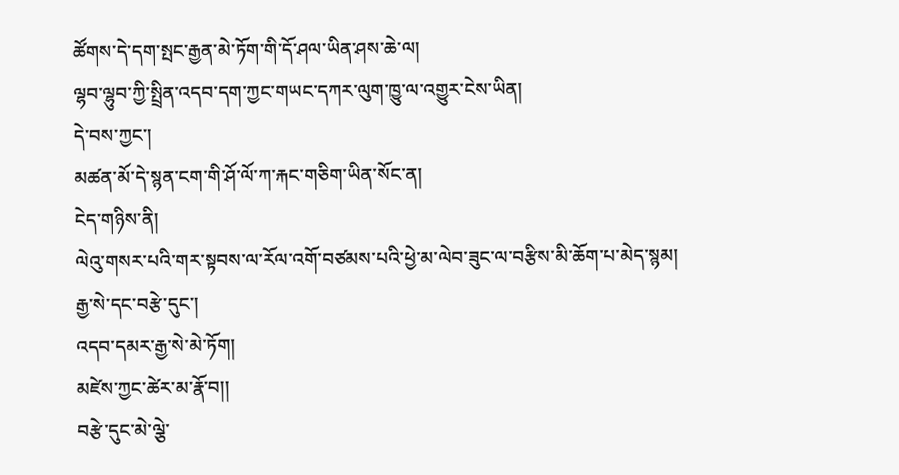ཚོགས་དེ་དག་སྤང་རྒྱན་མེ་ཏོག་གི་དོ་ཤལ་ཡིན་ཤས་ཆེ་ལ།
ལྷབ་ལྷུབ་ཀྱི་སྤྲིན་འདབ་དག་ཀྱང་གཡང་དཀར་ལུག་ཁྱུ་ལ་འགྱུར་ངེས་ཡིན།
དེ་བས་ཀྱང་།
མཚན་མོ་དེ་སྙན་ངག་གི་ཤོ་ལོ་ཀ་རྐང་གཅིག་ཡིན་སོང་ན།
ངེད་གཉིས་ནི།
ལེའུ་གསར་པའི་གར་སྟབས་ལ་རོལ་འགོ་བཙམས་པའི་ཕྱེ་མ་ལེབ་ཟུང་ལ་བརྩིས་མི་ཆོག་པ་མེད་སྙམ།
རྒྱ་སེ་དང་བརྩེ་དུང་།
འདབ་དམར་རྒྱ་སེ་མེ་ཏོག།
མཛེས་ཀྱང་ཚེར་མ་རྣོ་བ།།
བརྩེ་དུང་མེ་ལྕེ་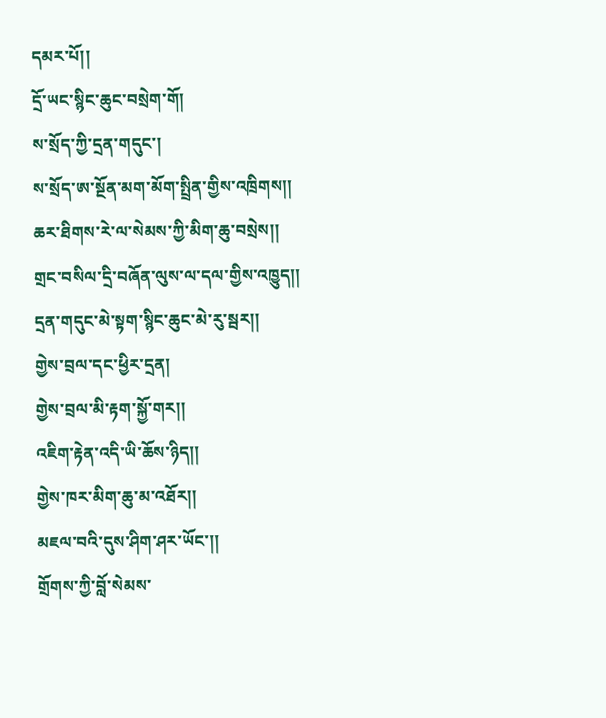དམར་པོ།།
དྲོ་ཡང་སྙིང་ཆུང་བསྲེག་གོ།
ས་སྲོད་ཀྱི་དྲན་གདུང་།
ས་སྲོད་ཨ་སྔོན་མག་མོག་སྤྲིན་གྱིས་འཁྲིགས།།
ཆར་ཐིགས་རེ་ལ་སེམས་ཀྱི་མིག་ཆུ་བསྲེས།།
གྲང་བསིལ་དྲི་བཞོན་ལུས་ལ་དལ་གྱིས་འཁྱུད།།
དྲན་གདུང་མེ་སྟག་སྙིང་ཆུང་མེ་རུ་སྦར།།
གྱེས་བྲལ་དང་ཕྱིར་དྲན།
གྱེས་བྲལ་མི་རྟག་སྐྱོ་གར།།
འཇིག་རྟེན་འདི་ཡི་ཆོས་ཉིད།།
གྱེས་ཁར་མིག་ཆུ་མ་འཐོར།།
མཇལ་བའི་དུས་ཤིག་ཤར་ཡོང་།།
གྲོགས་ཀྱི་བློ་སེམས་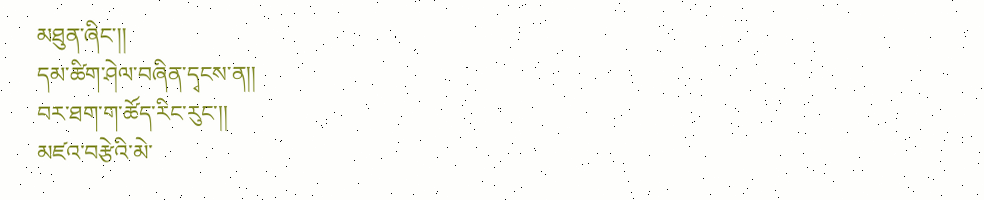མཐུན་ཞིང་།།
དམ་ཚིག་ཤེལ་བཞིན་དྭངས་ན།།
བར་ཐག་ག་ཚོད་རིང་རུང་།།
མཛའ་བརྩེའི་མེ་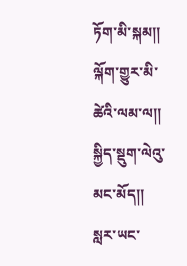ཏོག་མི་སྐམ།།
ལྐོག་གྱུར་མི་ཚེའི་ལམ་ལ།།
སྐྱིད་སྡུག་ལེའུ་མང་མོད།།
སླར་ཡང་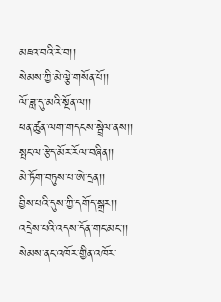མཇའ་བའི་རེ་བ།།
སེམས་ཀྱི་མེ་ལྕེ་གསོན་པོ།།
ལོ་ཟླ་དུ་མའི་སྔོན་ལ།།
ཕན་ཚུན་ལག་གདངས་སྦྲེལ་ནས།།
སྤང་ལ་རྩེད་མོར་རོལ་བཞིན།།
མེ་ཏོག་བཏུས་པ་ཨེ་དྲན།།
བྱིས་པའི་དུས་ཀྱི་དགོད་སྒྲར།།
འདྲེས་པའི་འདས་དོན་གང་མང་།།
སེམས་ནང་འཁོར་གྱིན་འཁོར་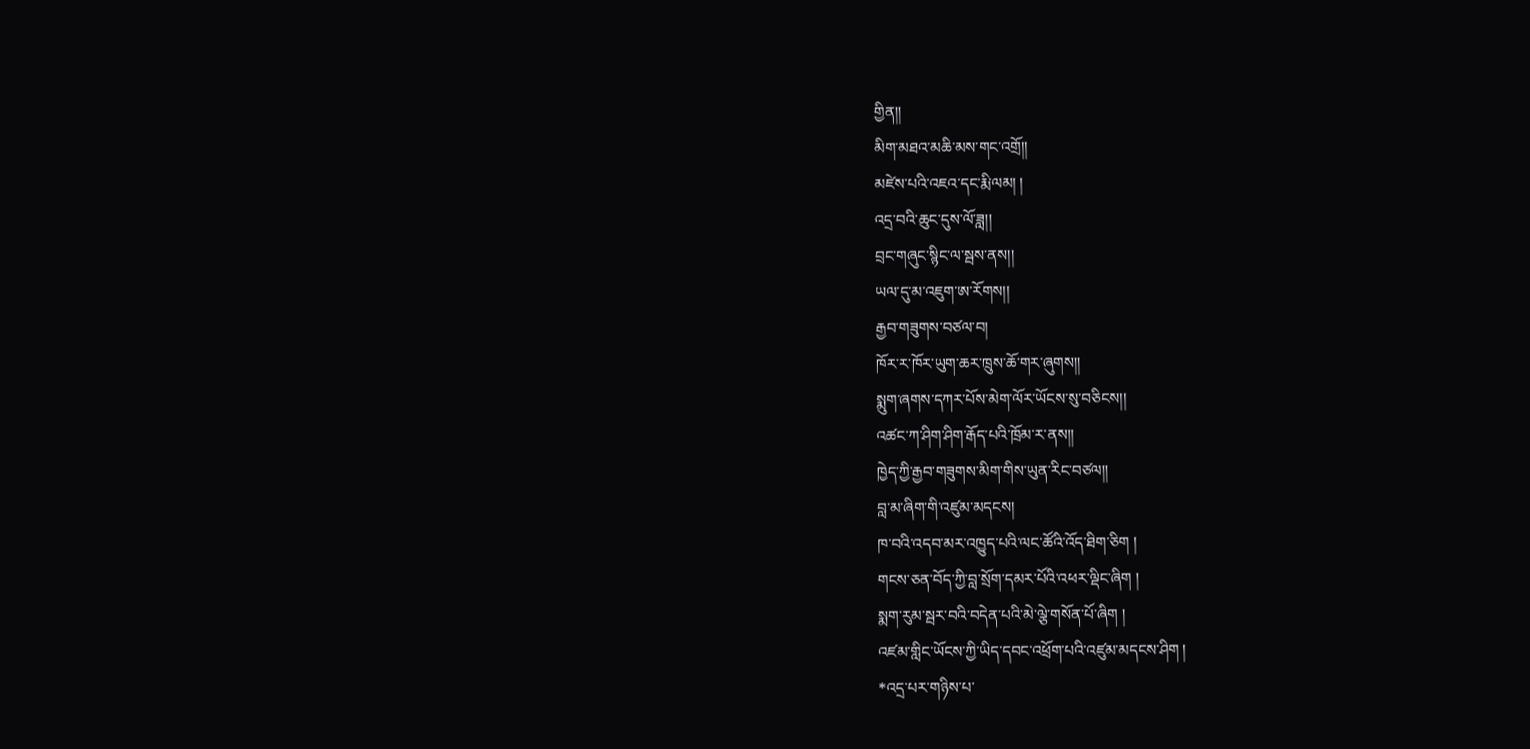གྱིན།།
མིག་མཐའ་མཆི་མས་གང་འགྲོ།།
མཛེས་པའི་འཇའ་དང་རྨི་ལམ། །
འདྲ་བའི་ཆུང་དུས་ལོ་ཟླ།།
བྲང་གཞུང་སྙིང་ལ་སྦས་ནས།།
ཡལ་དུ་མ་འཇུག་ཨ་རོགས།།
རྒྱབ་གཟུགས་བཙལ་བ།
ཁོར་ར་ཁོར་ཡུག་ཆར་ཁྲུས་ཆོ་གར་ཞུགས།།
སྨུག་ཞགས་དཀར་པོས་མེག་ལོར་ཡོངས་སུ་བཅིངས།།
འཚང་ཀ་ཤིག་ཤིག་རྒོད་པའི་ཁྲོམ་ར་ནས།།
ཁྱེད་ཀྱི་རྒྱབ་གཟུགས་མིག་གིས་ཡུན་རིང་བཙལ།།
བླ་མ་ཞིག་གི་འཛུམ་མདངས།
ཁ་བའི་འདབ་མར་འཁྱུད་པའི་ལང་ཚོའི་འོད་ཐིག་ཅིག །
གངས་ཅན་བོད་ཀྱི་བླ་སྲོག་དམར་པོའི་འཕར་ལྡིང་ཞིག །
སྨག་རུམ་སྦར་བའི་བདེན་པའི་མེ་ལྕེ་གསོན་པོ་ཞིག །
འཛམ་གླིང་ཡོངས་ཀྱི་ཡིད་དབང་འཕྲོག་པའི་འཛུམ་མདངས་ཤིག །
*འདྲ་པར་གཉིས་པ་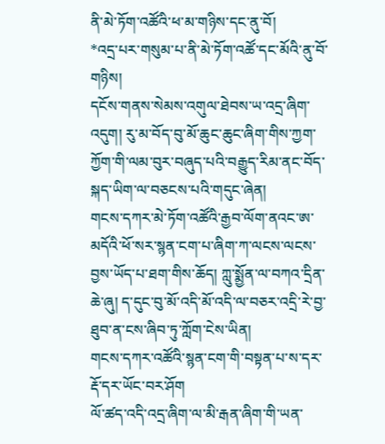ནི་མེ་ཏོག་འཚོའི་ཕ་མ་གཉིས་དང་ནུ་བོ།
*འདྲ་པར་གསུམ་པ་ནི་མེ་ཏོག་འཚོ་དང་མོའི་ནུ་བོ་གཉིས།
དངོས་གནས་སེམས་འགུལ་ཐེབས་ཡ་འདྲ་ཞིག་འདུག། རུ་མ་བོད་བུ་མོ་ཆུང་ཆུང་ཞིག་གིས་ཀྱག་ཀྱོག་གི་ལམ་བུར་བཞུད་པའི་བརྒྱུད་རིམ་ནང་བོད་སྐད་ཡིག་ལ་བཅངས་པའི་གདུང་ཞེན།
གངས་དཀར་མེ་ཏོག་འཚོའི་རྒྱབ་ལོག་ནའང་ཨ་མདོའི་ཕོ་སར་སྙན་ངག་པ་ཞིག་ཀ་ལངས་ལངས་བྱས་ཡོད་པ་ཐག་གིས་ཆོད། ཀླུ་སྨྱོན་ལ་བཀའ་དྲིན་ཆེ་ཞུ། ད་དུང་བུ་མོ་འདི་མོ་འདི་ལ་བཅར་འདྲི་རེ་བྱ་ཐུབ་ན་ངས་ཞིབ་ཏུ་ཀློག་ངེས་ཡིན།
གངས་དཀར་འཚོའི་སྙན་ངག་གི་བསྟན་པ་ས་དར་རྡོ་དར་ཡོང་བར་ཤོག
ལོ་ཚད་འདི་འདྲ་ཞིག་ལ་མི་རྒན་ཞིག་གི་ཡན་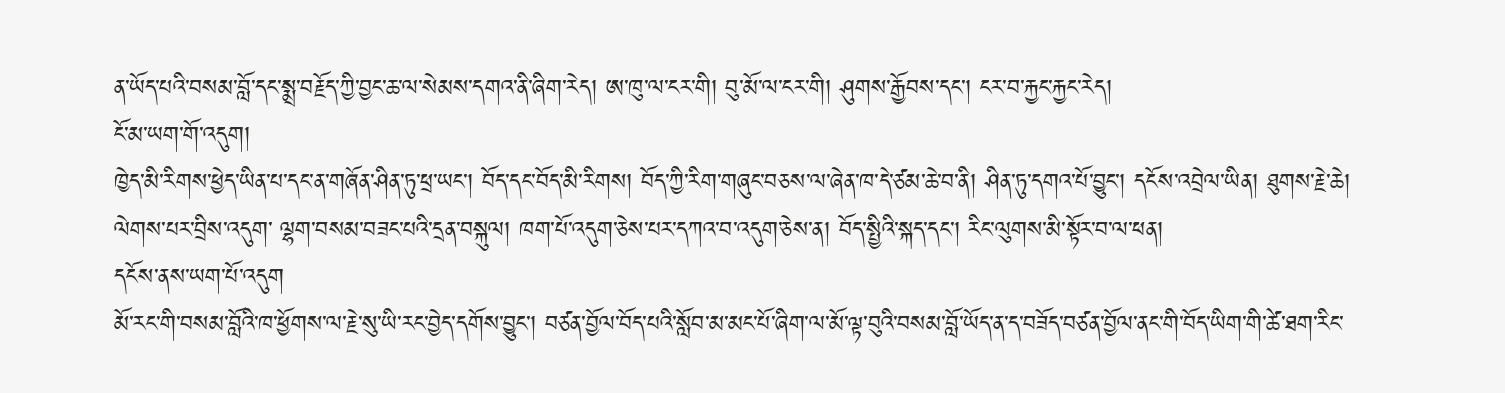ན་ཡོད་པའི་བསམ་བློ་དང་སྨྲ་བརྗོད་ཀྱི་བྱང་ཆ་ལ་སེམས་དགའ་ནི་ཞིག་རེད། ཨ་ཁུ་ལ་ངར་གི། བུ་མོ་ལ་ངར་གི། ཤུགས་རྒྱོབས་དང་། ངར་བ་རྐྱང་རྐྱང་རེད།
ངོ་མ་ཡག་གོ་འདུག།
ཁྱེད་མི་རིགས་ཕྱེད་ཡིན་པ་དང་ན་གཞོན་ཤིན་ཏུ་ཕྲ་ཡང་། བོད་དང་བོད་མི་རིགས། བོད་ཀྱི་རིག་གཞུང་བཅས་ལ་ཞེན་ཁ་དེ་ཙམ་ཆེ་བ་ནི། ཤིན་ཏུ་དགའ་པོ་བྱུང་། དངོས་འབྲེལ་ཡིན། ཐུགས་རྗེ་ཆེ།
ལེགས་པར་བྲིས་འདུག་ ལྷག་བསམ་བཟང་པའི་དྲན་བསྐུལ། ཁག་པོ་འདུག་ཅེས་པར་དཀའ་བ་འདུག་ཅེས་ན། བོད་སྤྱིའི་སྐད་དང་། རིང་ལུགས་མི་སྟོར་བ་ལ་ཕན།
དངོས་ནས་ཡག་པོ་འདུག
མོ་རང་གི་བསམ་བློའི་ཁ་ཕྱོགས་ལ་རྗེ་སུ་ཡི་རང་བྱེད་དགོས་བྱུང་། བཙན་བྱོལ་བོད་པའི་སློབ་མ་མང་པོ་ཞིག་ལ་མོ་ལྟ་བུའི་བསམ་བློ་ཡོད་ན་ད་བཟོད་བཙན་བྱོལ་ནང་གི་བོད་ཡིག་གི་ཚེ་ཐག་རིང་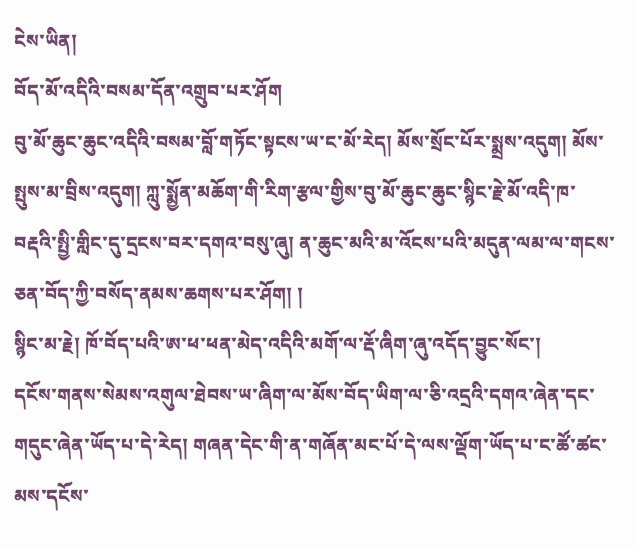ངེས་ཡིན།
བོད་མོ་འདིའི་བསམ་དོན་འགྲུབ་པར་ཤོག
བུ་མོ་ཆུང་ཆུང་འདིའི་བསམ་བློ་གཏོང་སྟངས་ཡ་ང་མོ་རེད། མོས་སྲོང་པོར་སྨྲས་འདུག། མོས་སྤུས་མ་བྲིས་འདུག། ཀླུ་སྨྱོན་མཆོག་གི་རིག་རྩལ་གྱིས་བུ་མོ་ཆུང་ཆུང་སྙིང་རྗེ་མོ་འདི་ཁ་བརྡའི་སྤྱི་གླིང་དུ་དྲངས་བར་དགའ་བསུ་ཞུ། ན་ཆུང་མའི་མ་འོངས་པའི་མདུན་ལམ་ལ་གངས་ཅན་བོད་ཀྱི་བསོད་ནམས་ཆགས་པར་ཤོག། །
སྙིང་མ་རྗེ། ཁོ་བོད་པའི་ཨ་ཕ་ཕན་མེད་འདིའི་མགོ་ལ་རྡོ་ཞིག་ཞུ་འདོད་བྱུང་སོང་།
དངོས་གནས་སེམས་འགུལ་ཐེབས་ཡ་ཞིག་ལ་མོས་བོད་ཡིག་ལ་ཅི་འདྲའི་དགའ་ཞེན་དང་གདུང་ཞེན་ཡོད་པ་དེ་རེད། གཞན་དེང་གི་ན་གཞོན་མང་པོ་དེ་ལས་ལྡོག་ཡོད་པ་ང་ཚོ་ཚང་མས་དངོས་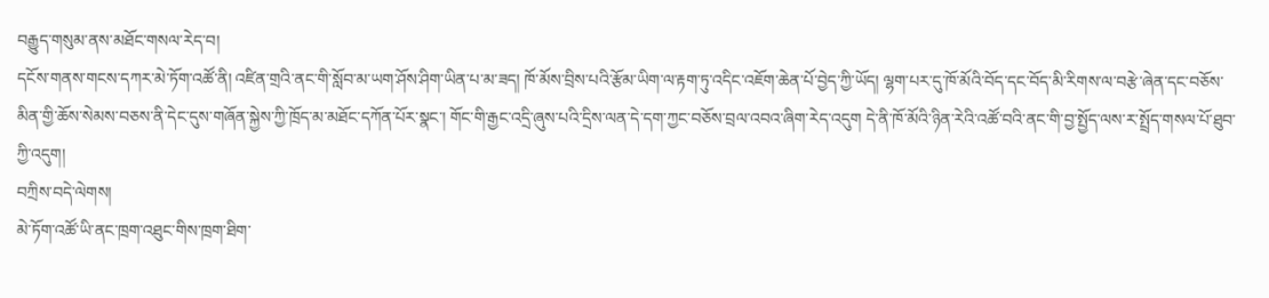བརྒྱུད་གསུམ་ནས་མཐོང་གསལ་རེད་བ།
དངོས་གནས་གངས་དཀར་མེ་ཏོག་འཚོ་ནི། འཛིན་གྲའི་ནང་གི་སློབ་མ་ཡག་ཤོས་ཤིག་ཡིན་པ་མ་ཟད། ཁོ་མོས་བྲིས་པའི་རྩོམ་ཡིག་ལ་རྟག་ཏུ་འདིང་འཇོག་ཆེན་པོ་བྱེད་ཀྱི་ཡོད། ལྷག་པར་དུ་ཁོ་མོའི་བོད་དང་བོད་མི་རིགས་ལ་བརྩེ་ཞེན་དང་བཅོས་མིན་གྱི་ཆོས་སེམས་བཅས་ནི་དེང་དུས་གཞོན་སྐྱེས་ཀྱི་ཁྲོད་མ་མཐོང་དཀོན་པོར་སྣང་། གོང་གི་རྒྱང་འདྲི་ཞུས་པའི་དྲིས་ལན་དེ་དག་ཀྱང་བཅོས་བྲལ་འབའ་ཞིག་རེད་འདུག དེ་ནི་ཁོ་མོའི་ཉིན་རེའི་འཚོ་བའི་ནང་གི་བྱ་སྤྱོད་ལས་ར་སྤྲོད་གསལ་པོ་ཐུབ་ཀྱི་འདུག།
བཀྲིས་བདེ་ལེགས།
མེ་ཏོག་འཚོ་ཡི་ནང་ཁྲག་འཐུང་གིས་ཁྲག་ཐིག་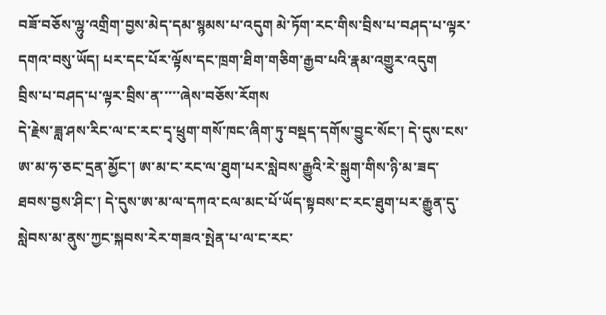བཟོ་བཅོས་ལྷུ་འགྲིག་བྱས་མེད་དམ་སྙམས་པ་འདུག མེ་ཏོག་རང་གིས་བྲིས་པ་བཤད་པ་ལྟར་དགའ་བསུ་ཡོད། པར་དང་པོར་ལྟོས་དང་ཁྲག་ཐིག་གཅིག་རྒྱབ་པའི་རྣམ་འགྱུར་འདུག
བྲིས་པ་བཤད་པ་ལྟར་བྲིས་ན་་་་་ཞེས་བཅོས་རོགས
དེ་རྗེས་ཟླ་ཤས་རིང་ལ་ང་རང་དྭ་ཕྲུག་གསོ་ཁང་ཞིག་ཏུ་བསྡད་དགོས་བྱུང་སོང་། དེ་དུས་ངས་ཨ་མ་ཧ་ཅང་དྲན་མྱོང་། ཨ་མ་ང་རང་ལ་ཐུག་པར་སླེབས་རྒྱུའི་རེ་སྒུག་གིས་ཉི་མ་ཟད་ཐབས་བྱས་ཤིང་། དེ་དུས་ཨ་མ་ལ་དཀའ་ངལ་མང་པོ་ཡོད་སྟབས་ང་རང་ཐུག་པར་རྒྱུན་དུ་སླེབས་མ་ནུས་ཀྱང་སྐབས་རེར་གཟའ་སྤེན་པ་ལ་ང་རང་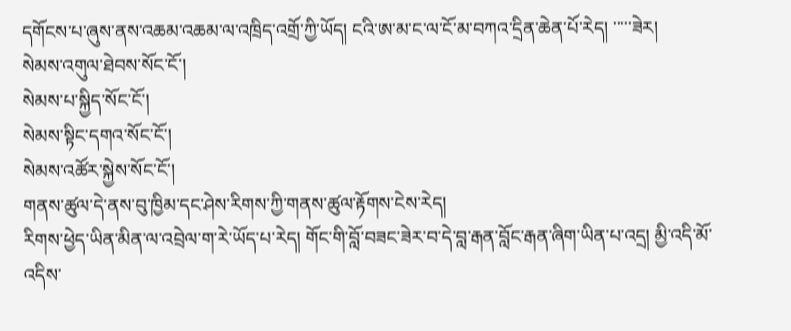དགོངས་པ་ཞུས་ནས་འཆམ་འཆམ་ལ་འཁྲིད་འགྲོ་ཀྱི་ཡོད། ངའི་ཨ་མ་ང་ལ་ངོ་མ་བཀའ་དྲིན་ཆེན་པོ་རེད། ་་་་་ཟེར།
སེམས་འགུལ་ཐེབས་སོང་ངོ་།
སེམས་པ་སྐྱིད་སོང་ངོ་།
སེམས་སྟིང་དགའ་སོང་ངོ་།
སེམས་འཚོར་སྐྱེས་སོང་ངོ་།
གནས་ཚུལ་དེ་ནས་བུ་ཁྱིམ་དང་ཤེས་རིགས་ཀྱི་གནས་ཚུལ་རྟོགས་ངེས་རེད།
རིགས་ཕྱེད་ཡིན་མིན་ལ་འབྲེལ་ག་རེ་ཡོད་པ་རེད། གོང་གི་བློ་བཟང་ཟེར་བ་དེ་བླ་རྒན་བློང་རྒན་ཞིག་ཡིན་པ་འདྲ། མྱི་འདི་མོ་འདིས་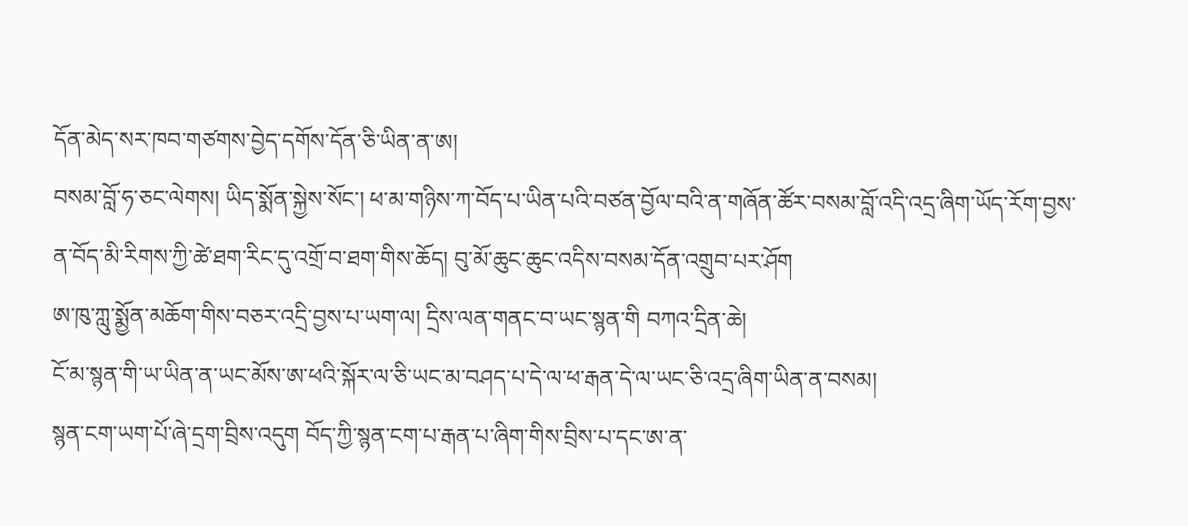དོན་མེད་སར་ཁབ་གཙགས་བྱེད་དགོས་དོན་ཅི་ཡིན་ན་ཨ།
བསམ་བློ་ཧ་ཅང་ལེགས། ཡིད་སྨོན་སྐྱེས་སོང་། ཕ་མ་གཉིས་ཀ་བོད་པ་ཡིན་པའི་བཙན་བྱོལ་བའི་ན་གཞོན་ཚོར་བསམ་བློ་འདི་འདྲ་ཞིག་ཡོད་རོག་བྱས་ན་བོད་མི་རིགས་ཀྱི་ཚེ་ཐག་རིང་དུ་འགྲོ་བ་ཐག་གིས་ཆོད། བུ་མོ་ཆུང་ཆུང་འདིས་བསམ་དོན་འགྲུབ་པར་ཤོག
ཨ་ཁུ་ཀླུ་སྨྱོན་མཆོག་གིས་བཅར་འདྲི་བྱས་པ་ཡག་ལ། དྲིས་ལན་གནང་བ་ཡང་སྙན་གི བཀའ་དྲིན་ཆེ།
ངོ་མ་སྙན་གི་ཡ་ཡིན་ན་ཡང་མོས་ཨ་ཕའི་སྐོར་ལ་ཅི་ཡང་མ་བཤད་པ་དེ་ལ་ཕ་རྒན་དེ་ལ་ཡང་ཅི་འདྲ་ཞིག་ཡིན་ན་བསམ།
སྙན་ངག་ཡག་པོ་ཞེ་དྲག་བྲིས་འདུག བོད་ཀྱི་སྙན་ངག་པ་རྒན་པ་ཞིག་གིས་བྲིས་པ་དང་ཨ་ན་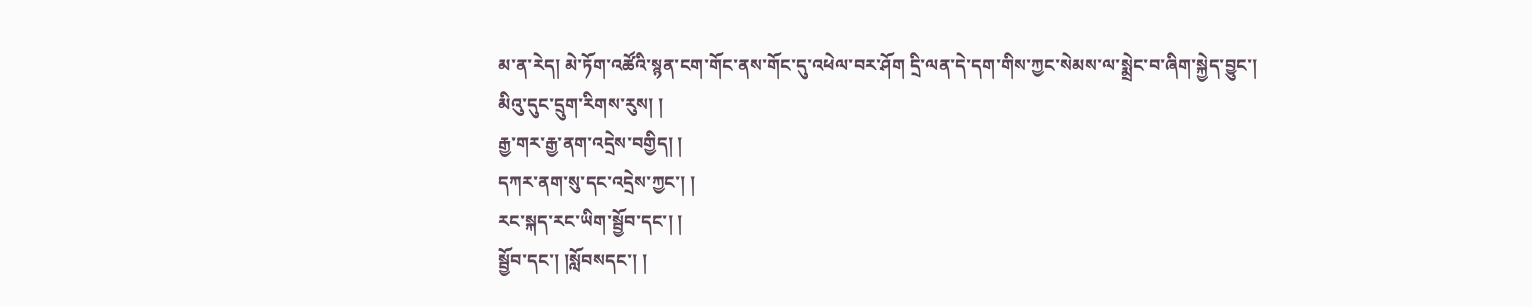མ་ན་རེད། མེ་ཏོག་འཚོའི་སྙན་ངག་གོང་ནས་གོང་དུ་འཕེལ་བར་ཤོག དྲི་ལན་དེ་དག་གིས་ཀྱང་སེམས་ལ་སྨྲེང་བ་ཞིག་སྐྱེད་བྱུང་།
མིའུ་དུང་དྲུག་རིགས་རུས། །
རྒྱ་གར་རྒྱ་ནག་འདྲེས་བགྱིད། །
དཀར་ནག་སུ་དང་འདྲེས་ཀྱང་། །
རང་སྐད་རང་ཡིག་སྦྱོབ་དང་། །
སྦྱོབ་དང་། །སློབསདང་། །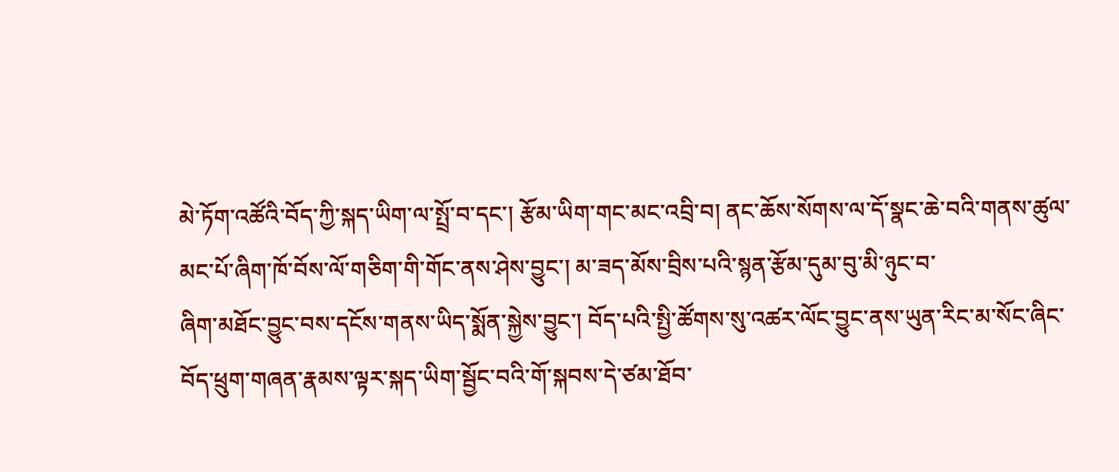མེ་ཏོག་འཚོའི་བོད་ཀྱི་སྐད་ཡིག་ལ་སྤྲོ་བ་དང་། རྩོམ་ཡིག་གང་མང་འབྲི་བ། ནང་ཆོས་སོགས་ལ་དོ་སྣང་ཆེ་བའི་གནས་ཚུལ་མང་པོ་ཞིག་ཁོ་བོས་ལོ་གཅིག་གི་གོང་ནས་ཤེས་བྱུང་། མ་ཟད་མོས་བྲིས་པའི་སྙན་རྩོམ་དུམ་བུ་མི་ཉུང་བ་
ཞིག་མཐོང་བྱུང་བས་དངོས་གནས་ཡིད་སྨོན་སྐྱེས་བྱུང་། བོད་པའི་སྤྱི་ཚོགས་སུ་འཚར་ལོང་བྱུང་ནས་ཡུན་རིང་མ་སོང་ཞིང་བོད་ཕྲུག་གཞན་རྣམས་ལྟར་སྐད་ཡིག་སྦྱོང་བའི་གོ་སྐབས་དེ་ཙམ་ཐོབ་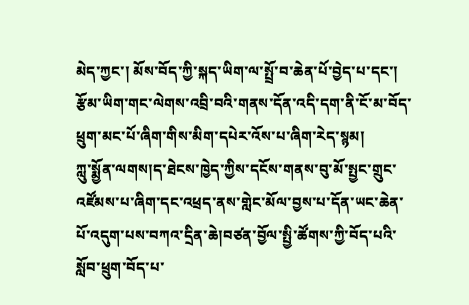མེད་ཀྱང་། མོས་བོད་ཀྱི་སྐད་ཡིག་ལ་སྤྲོ་བ་ཆེན་པོ་བྱེད་པ་དང་། རྩོམ་ཡིག་གང་ལེགས་འབྲི་བའི་གནས་དོན་འདི་དག་ནི་ངོ་མ་བོད་ཕྲུག་མང་པོ་ཞིག་གིས་མིག་དཔེར་འོས་པ་ཞིག་རེད་སྙམ།
ཀླུ་སྨྱོན་ལགས།ད་ཐེངས་ཁྱེད་ཀྱིས་དངོས་གནས་བུ་མོ་སྤྱང་གྲུང་འཛོམས་པ་ཞིག་དང་འཕྲད་ནས་གླེང་མོལ་བྱས་པ་དོན་ཡང་ཆེན་པོ་འདུག་པས་བཀའ་དྲིན་ཆེ།བཙན་བྱོལ་སྤྱི་ཚོགས་ཀྱི་བོད་པའི་སློབ་ཕྲུག་བོད་པ་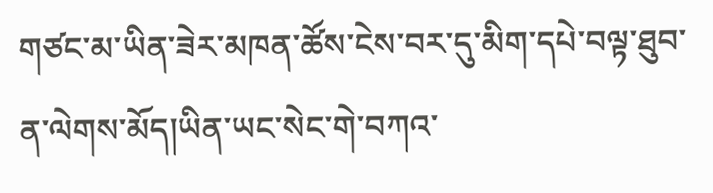གཙང་མ་ཡིན་ཟེར་མཁན་ཚོས་ངེས་བར་དུ་མིག་དཔེ་བལྟ་ཐུབ་ན་ལེགས་མོད།ཡིན་ཡང་སེང་གེ་བཀའ་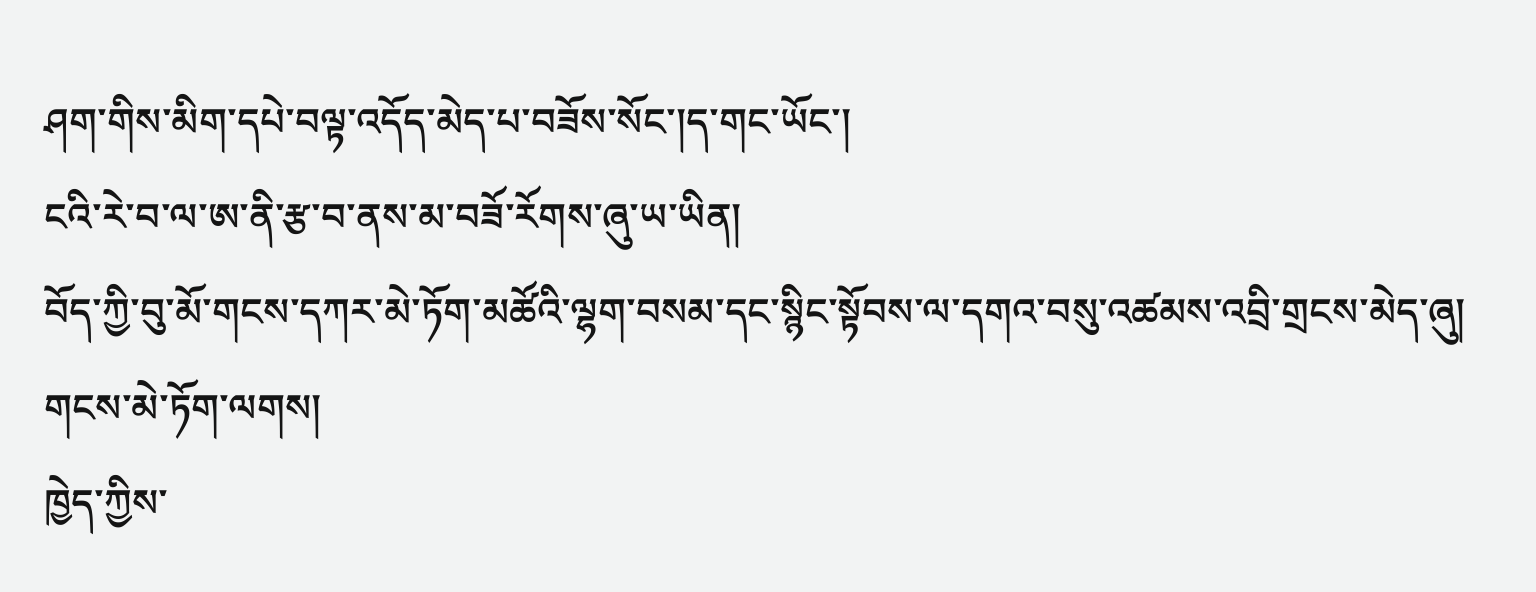ཤག་གིས་མིག་དཔེ་བལྟ་འདོད་མེད་པ་བཟོས་སོང་།ད་གང་ཡོང་།
ངའི་རེ་བ་ལ་ཨ་ནི་རྩ་བ་ནས་མ་བཟོ་རོགས་ཞུ་ཡ་ཡིན།
བོད་ཀྱི་བུ་མོ་གངས་དཀར་མེ་ཏོག་མཚོའི་ལྷག་བསམ་དང་སྙིང་སྟོབས་ལ་དགའ་བསུ་འཚམས་འབྲི་གྲངས་མེད་ཞུ།
གངས་མེ་ཏོག་ལགས།
ཁྱེད་ཀྱིས་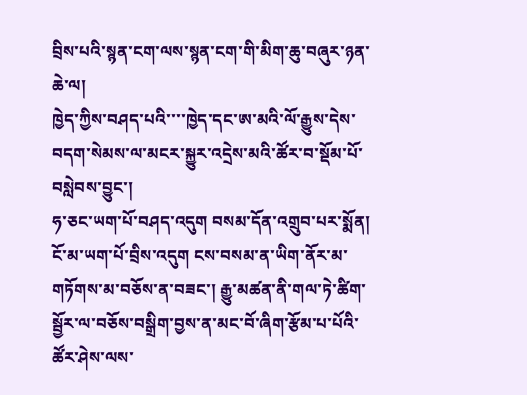བྲིས་པའི་སྙན་ངག་ལས་སྙན་ངག་གི་མིག་ཆུ་བཞུར་ཉན་ཆེ་ལ།
ཁྱེད་ཀྱིས་བཤད་པའི་་་་ཁྱེད་དང་ཨ་མའི་ལོ་རྒྱུས་དེས་བདག་སེམས་ལ་མངར་སྐྱུར་འདྲེས་མའི་ཚོར་བ་སྡོམ་པོ་བསླེབས་བྱུང་།
ཧ་ཅང་ཡག་པོ་བཤད་འདུག བསམ་དོན་འགྲུབ་པར་སྨོན།
ངོ་མ་ཡག་པོ་བྲིས་འདུག ངས་བསམ་ན་ཡིག་ནོར་མ་གཏོགས་མ་བཅོས་ན་བཟང་། རྒྱུ་མཚན་ནི་གལ་ཏེ་ཚིག་སྦྱོར་ལ་བཅོས་བསྒྲིག་བྱས་ན་མང་བོ་ཞིག་རྩོམ་པ་པོའི་ཚོར་ཤེས་ལས་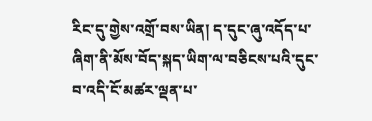རིང་དུ་གྱེས་འགྲོ་བས་ཡིན། ད་དུང་ཞུ་འདོད་པ་ཞིག་ནི་མོས་བོད་སྐད་ཡིག་ལ་བཅིངས་པའི་དུང་བ་འདི་ངོ་མཚར་ལྡན་པ་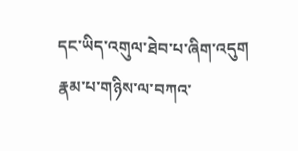དང་ཡིད་འགུལ་ཐེབ་པ་ཞིག་འདུག རྣམ་པ་གཉིས་ལ་བཀའ་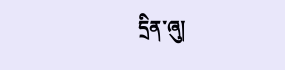དྲིན་ཞུ།